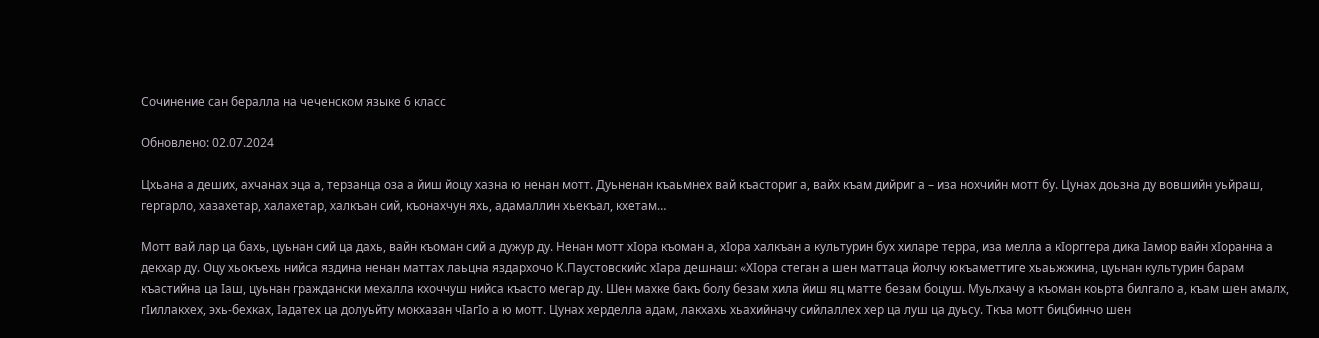Сочинение сан бералла на чеченском языке 6 класс

Обновлено: 02.07.2024

Цхьана а деших, ахчанах эца а, терзанца оза а йиш йоцу хазна ю ненан мотт. Дуьненан къаьмнех вай къасториг а, вайх къам дийриг а – иза нохчийн мотт бу. Цунах доьзна ду вовшийн уьйраш, гергарло, хазахетар, халахетар, халкъан сий, къонахчун яхь, адамаллин хьекъал, кхетам…

Мотт вай лар ца бахь, цуьнан сий ца дахь, вайн къоман сий а дужур ду. Ненан мотт хIора къоман а, хIора халкъан а культурин бух хиларе терра, иза мелла а кIорггера дика Iамор вайн хIоранна а декхар ду. Оцу хьокъехь нийса яздина ненан маттах лаьцна яздархочо К.Паустовскийс хIара дешнаш: «ХIора стеган а шен маттаца йолчу юкъаметтиге хьаьжжина, цуьнан культурин барам къастийна ца Iаш, цуьнан граждански мехалла кхоччуш нийса къасто мегар ду. Шен махке бакъ болу безам хила йиш яц матте безам боцуш. Муьлхачу а къоман коьрта билгало а, къам шен амалх, гIиллакхех, эхь-бехках, Iадатех ца долуьйту мокхазан чIагIо а ю мотт. Цунах херделла адам, лакхахь хьахийначу сийлаллех хер ца луш ца дуьсу. Ткъа мотт бицбинчо шен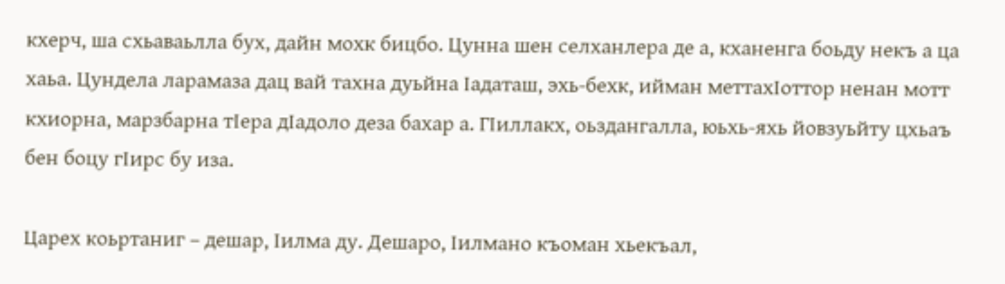кхерч, ша схьаваьлла бух, дайн мохк бицбо. Цунна шен селханлера де а, кханенга боьду некъ а ца хаьа. Цундела ларамаза дац вай тахна дуьйна Iадаташ, эхь-бехк, ийман меттахIоттор ненан мотт кхиорна, марзбарна тIера дIадоло деза бахар а. ГIиллакх, оьздангалла, юьхь-яхь йовзуьйту цхьаъ бен боцу гIирс бу иза.

Царех коьртаниг – дешар, Iилма ду. Дешаро, Iилмано къоман хьекъал,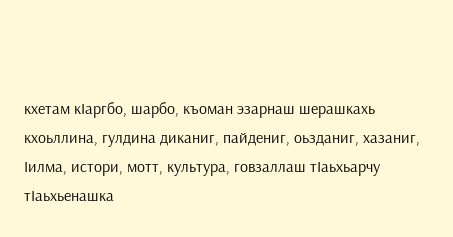кхетам кIаргбо, шарбо, къоман эзарнаш шерашкахь кхоьллина, гулдина диканиг, пайдениг, оьзданиг, хазаниг, Iилма, истори, мотт, культура, говзаллаш тIаьхьарчу тIаьхьенашка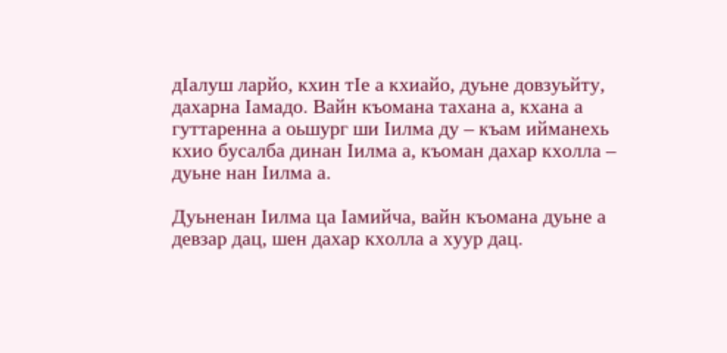дIалуш ларйо, кхин тIе а кхиайо, дуьне довзуьйту, дахарна Iамадо. Вайн къомана тахана а, кхана а гуттаренна а оьшург ши Iилма ду – къам ийманехь кхио бусалба динан Iилма а, къоман дахар кхолла – дуьне нан Iилма а.

Дуьненан Iилма ца Iамийча, вайн къомана дуьне а девзар дац, шен дахар кхолла а хуур дац.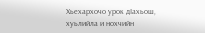Хьехархочо урок дIахьош, хуьлийла и нохчийн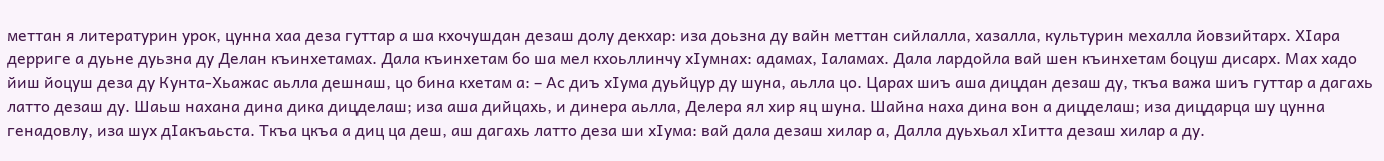меттан я литературин урок, цунна хаа деза гуттар а ша кхочушдан дезаш долу декхар: иза доьзна ду вайн меттан сийлалла, хазалла, культурин мехалла йовзийтарх. ХIара дерриге а дуьне дуьзна ду Делан къинхетамах. Дала къинхетам бо ша мел кхоьллинчу хIумнах: адамах, Iаламах. Дала лардойла вай шен къинхетам боцуш дисарх. Мах хадо йиш йоцуш деза ду Кунта-Хьажас аьлла дешнаш, цо бина кхетам а: – Ас диъ хIума дуьйцур ду шуна, аьлла цо. Царах шиъ аша дицдан дезаш ду, ткъа важа шиъ гуттар а дагахь латто дезаш ду. Шаьш нахана дина дика дицделаш; иза аша дийцахь, и динера аьлла, Делера ял хир яц шуна. Шайна наха дина вон а дицделаш; иза дицдарца шу цунна генадовлу, иза шух дIакъаьста. Ткъа цкъа а диц ца деш, аш дагахь латто деза ши хIума: вай дала дезаш хилар а, Далла дуьхьал хIитта дезаш хилар а ду.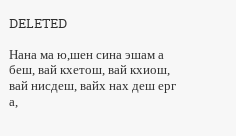DELETED

Нана ма ю,шен сина эшам а беш, вай кхетош, вай кхиош, вай нисдеш, вайх нах деш ерг а,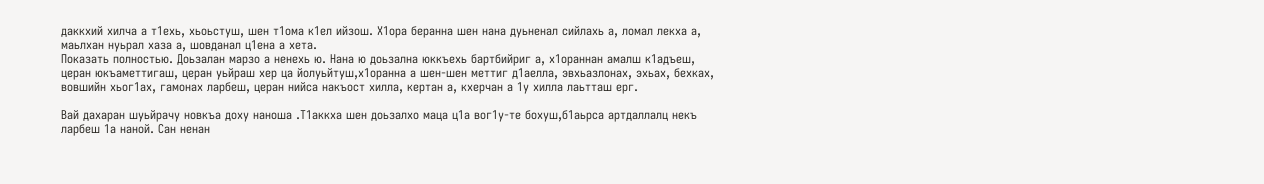даккхий хилча а т1ехь, хьоьстуш, шен т1ома к1ел ийзош. Х1ора беранна шен нана дуьненал сийлахь а, ломал лекха а, маьлхан нуьрал хаза а, шовданал ц1ена а хета.
Показать полностью. Доьзалан марзо а ненехь ю. Нана ю доьзална юккъехь бартбийриг а, х1ораннан амалш к1адъеш, церан юкъаметтигаш, церан уьйраш хер ца йолуьйтуш,х1оранна а шен-шен меттиг д1аелла, эвхьазлонах, эхьах, бехках, вовшийн хьог1ах, гамонах ларбеш, церан нийса накъост хилла, кертан а, кхерчан а 1у хилла лаьтташ ерг.

Вай дахаран шуьйрачу новкъа доху наноша .Т1аккха шен доьзалхо маца ц1а вог1у-те бохуш,б1аьрса артдаллалц некъ ларбеш 1а наной. Сан ненан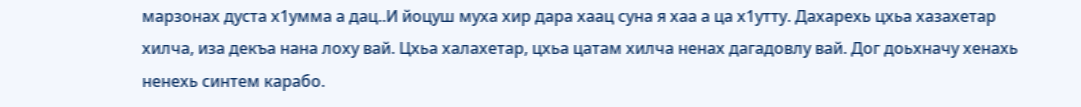марзонах дуста х1умма а дац..И йоцуш муха хир дара хаац суна я хаа а ца х1утту. Дахарехь цхьа хазахетар хилча, иза декъа нана лоху вай. Цхьа халахетар, цхьа цатам хилча ненах дагадовлу вай. Дог доьхначу хенахь ненехь синтем карабо.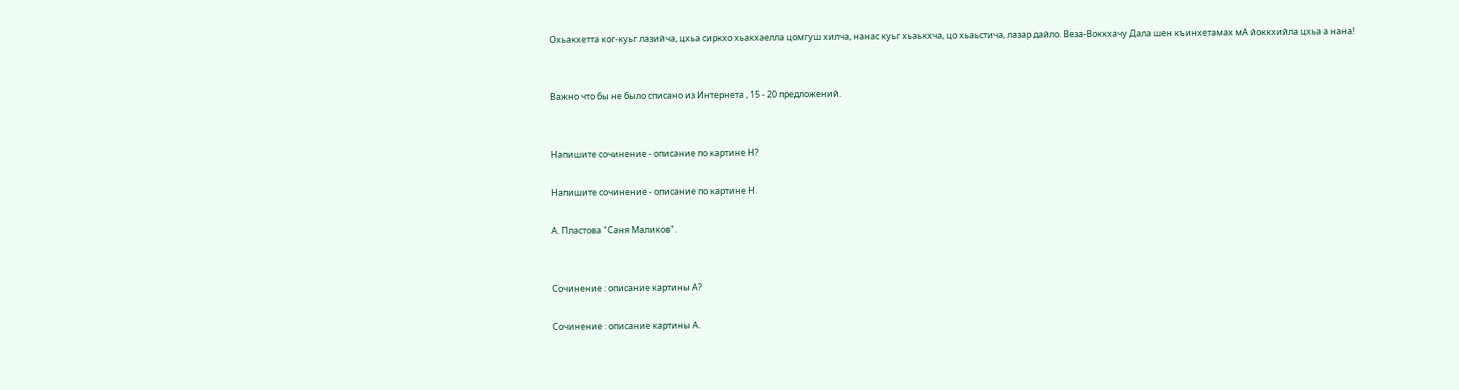Охьакхетта ког-куьг лазийча, цхьа сиркхо хьакхаелла цомгуш хилча, нанас куьг хьаькхча, цо хьаьстича, лазар дайло. Веза-Воккхачу Дала шен къинхетамах мА йоккхийла цхьа а нана!


Важно что бы не было списано из Интернета , 15 - 20 предложений.


Напишите сочинение - описание по картине Н?

Напишите сочинение - описание по картине Н.

А. Пластова "Саня Маликов".


Сочинение : описание картины А?

Сочинение : описание картины А.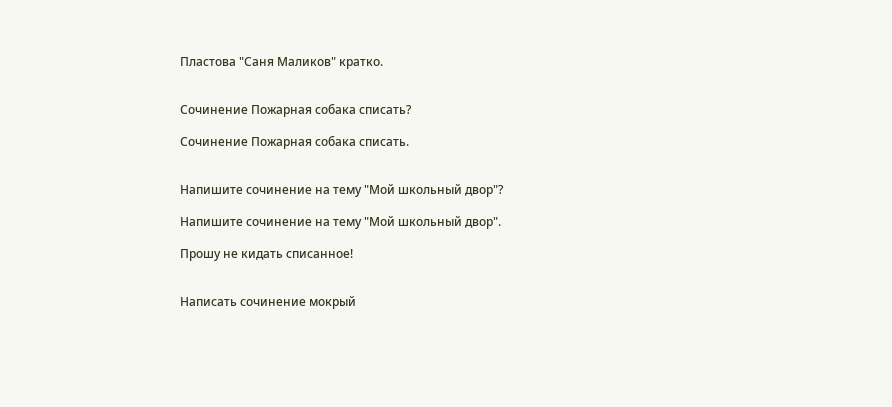Пластова "Саня Маликов" кратко.


Сочинение Пожарная собака списать?

Сочинение Пожарная собака списать.


Напишите сочинение на тему "Мой школьный двор"?

Напишите сочинение на тему "Мой школьный двор".

Прошу не кидать списанное!


Написать сочинение мокрый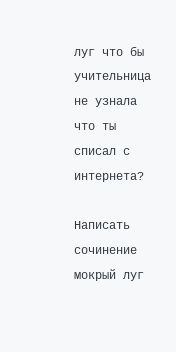луг что бы учительница не узнала что ты списал с интернета?

Написать сочинение мокрый луг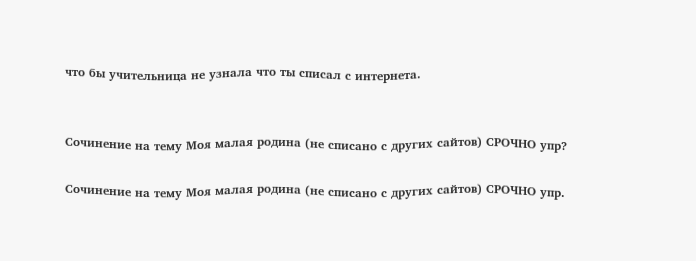что бы учительница не узнала что ты списал с интернета.


Сочинение на тему Моя малая родина (не списано с других сайтов) СРОЧНО упр?

Сочинение на тему Моя малая родина (не списано с других сайтов) СРОЧНО упр.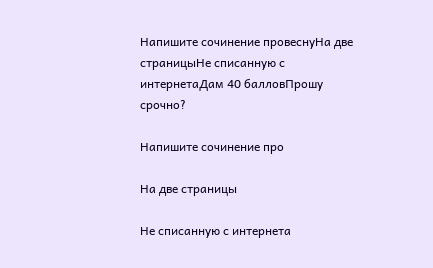Напишите сочинение провеснуНа две страницыНе списанную с интернетаДам 40 балловПрошу срочно?

Напишите сочинение про

На две страницы

Не списанную с интернета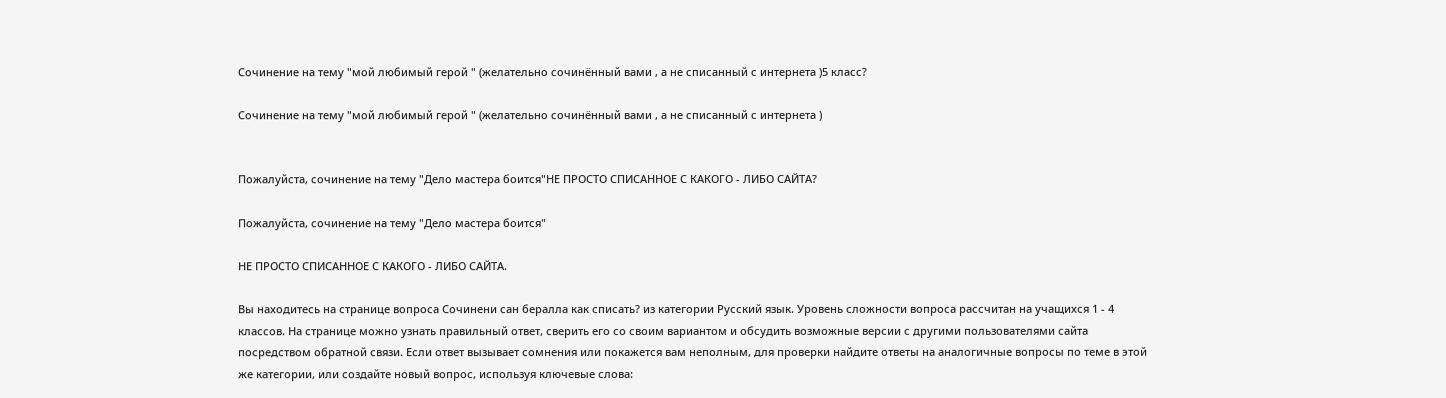Сочинение на тему "мой любимый герой " (желательно сочинённый вами , а не списанный с интернета )5 класс?

Сочинение на тему "мой любимый герой " (желательно сочинённый вами , а не списанный с интернета )


Пожалуйста, сочинение на тему "Дело мастера боится"НЕ ПРОСТО СПИСАННОЕ С КАКОГО - ЛИБО САЙТА?

Пожалуйста, сочинение на тему "Дело мастера боится"

НЕ ПРОСТО СПИСАННОЕ С КАКОГО - ЛИБО САЙТА.

Вы находитесь на странице вопроса Сочинени сан бералла как списать? из категории Русский язык. Уровень сложности вопроса рассчитан на учащихся 1 - 4 классов. На странице можно узнать правильный ответ, сверить его со своим вариантом и обсудить возможные версии с другими пользователями сайта посредством обратной связи. Если ответ вызывает сомнения или покажется вам неполным, для проверки найдите ответы на аналогичные вопросы по теме в этой же категории, или создайте новый вопрос, используя ключевые слова: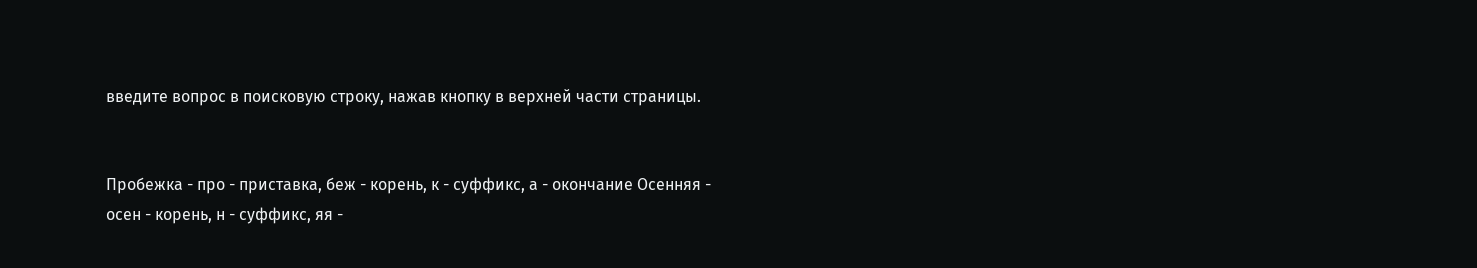введите вопрос в поисковую строку, нажав кнопку в верхней части страницы.


Пробежка - про - приставка, беж - корень, к - суффикс, а - окончание Осенняя - осен - корень, н - суффикс, яя -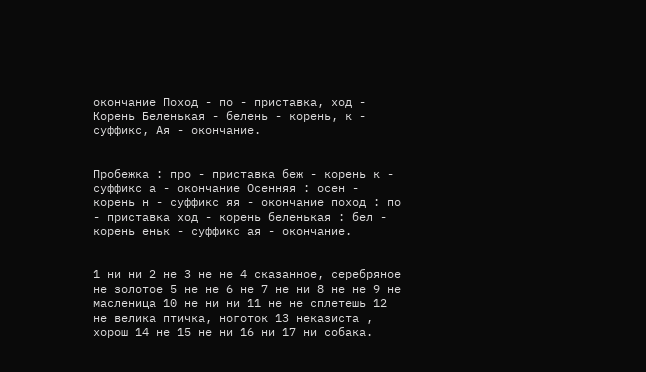окончание Поход - по - приставка, ход - Корень Беленькая - белень - корень, к - суффикс, Ая - окончание.


Пробежка : про - приставка беж - корень к - суффикс а - окончание Осенняя : осен - корень н - суффикс яя - окончание поход : по - приставка ход - корень беленькая : бел - корень еньк - суффикс ая - окончание.


1 ни ни 2 не 3 не не 4 сказанное, серебряное не золотое 5 не не 6 не 7 не ни 8 не не 9 не масленица 10 не ни ни 11 не не сплетешь 12 не велика птичка, ноготок 13 неказиста , хорош 14 не 15 не ни 16 ни 17 ни собака.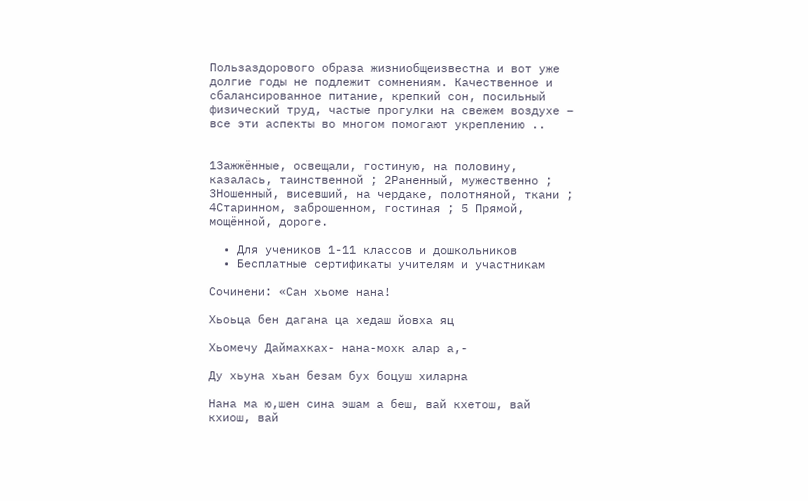Пользаздорового образа жизниобщеизвестна и вот уже долгие годы не подлежит сомнениям. Качественное и сбалансированное питание, крепкий сон, посильный физический труд, частые прогулки на свежем воздухе – все эти аспекты во многом помогают укреплению ..


1Зажжённые, освещали, гостиную, на половину, казалась, таинственной ; 2Раненный, мужественно ; 3Ношенный, висевший, на чердаке, полотняной, ткани ; 4Старинном, заброшенном, гостиная ; 5 Прямой, мощённой, дороге.

  • Для учеников 1-11 классов и дошкольников
  • Бесплатные сертификаты учителям и участникам

Сочинени: «Сан хьоме нана!

Хьоьца бен дагана ца хедаш йовха яц

Хьомечу Даймахках- нана-мохк алар а,-

Ду хьуна хьан безам бух боцуш хиларна

Нана ма ю,шен сина эшам а беш, вай кхетош, вай кхиош, вай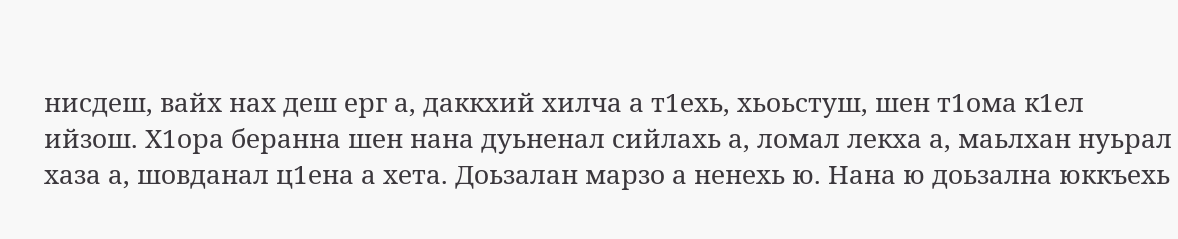нисдеш, вайх нах деш ерг а, даккхий хилча а т1ехь, хьоьстуш, шен т1ома к1ел ийзош. Х1ора беранна шен нана дуьненал сийлахь а, ломал лекха а, маьлхан нуьрал хаза а, шовданал ц1ена а хета. Доьзалан марзо а ненехь ю. Нана ю доьзална юккъехь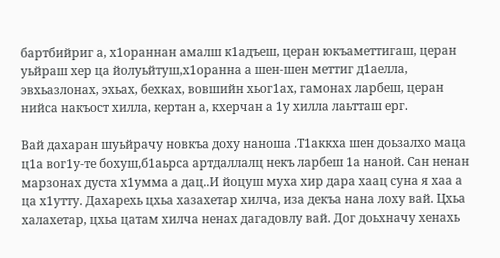бартбийриг а, х1ораннан амалш к1адъеш, церан юкъаметтигаш, церан уьйраш хер ца йолуьйтуш,х1оранна а шен-шен меттиг д1аелла, эвхьазлонах, эхьах, бехках, вовшийн хьог1ах, гамонах ларбеш, церан нийса накъост хилла, кертан а, кхерчан а 1у хилла лаьтташ ерг.

Вай дахаран шуьйрачу новкъа доху наноша .Т1аккха шен доьзалхо маца ц1а вог1у-те бохуш,б1аьрса артдаллалц некъ ларбеш 1а наной. Сан ненан марзонах дуста х1умма а дац..И йоцуш муха хир дара хаац суна я хаа а ца х1утту. Дахарехь цхьа хазахетар хилча, иза декъа нана лоху вай. Цхьа халахетар, цхьа цатам хилча ненах дагадовлу вай. Дог доьхначу хенахь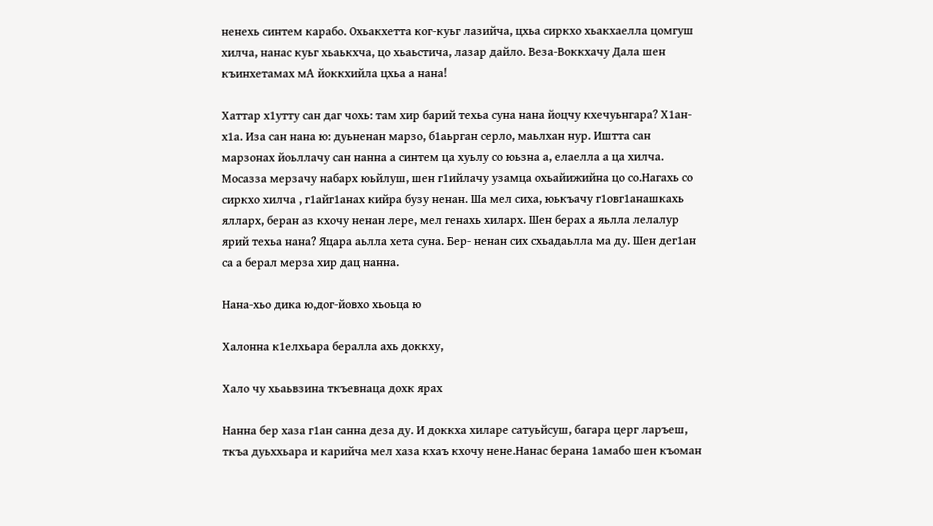ненехь синтем карабо. Охьакхетта ког-куьг лазийча, цхьа сиркхо хьакхаелла цомгуш хилча, нанас куьг хьаькхча, цо хьаьстича, лазар дайло. Веза-Воккхачу Дала шен къинхетамах мА йоккхийла цхьа а нана!

Хаттар х1утту сан даг чохь: там хир барий техьа суна нана йоцчу кхечуьнгара? Х1ан-х1а. Иза сан нана ю: дуьненан марзо, б1аьрган серло, маьлхан нур. Иштта сан марзонах йоьллачу сан нанна а синтем ца хуьлу со юьзна а, елаелла а ца хилча. Мосазза мерзачу набарх юьйлуш, шен г1ийлачу узамца охьайижийна цо со.Нагахь со сиркхо хилча , г1айг1анах кийра бузу ненан. Ша мел сиха, юькъачу г1овг1анашкахь ялларх, беран аз кхочу ненан лере, мел генахь хиларх. Шен берах а яьлла лелалур ярий техьа нана? Яцара аьлла хета суна. Бер- ненан сих схьадаьлла ма ду. Шен дег1ан са а берал мерза хир дац нанна.

Нана-хьо дика ю,дог-йовхо хьоьца ю

Халонна к1елхьара бералла ахь доккху,

Хало чу хьаьвзина ткъевнаца дохк ярах

Нанна бер хаза г1ан санна деза ду. И доккха хиларе сатуьйсуш, багара церг ларъеш, ткъа дуьххьара и карийча мел хаза кхаъ кхочу нене.Нанас берана 1амабо шен къоман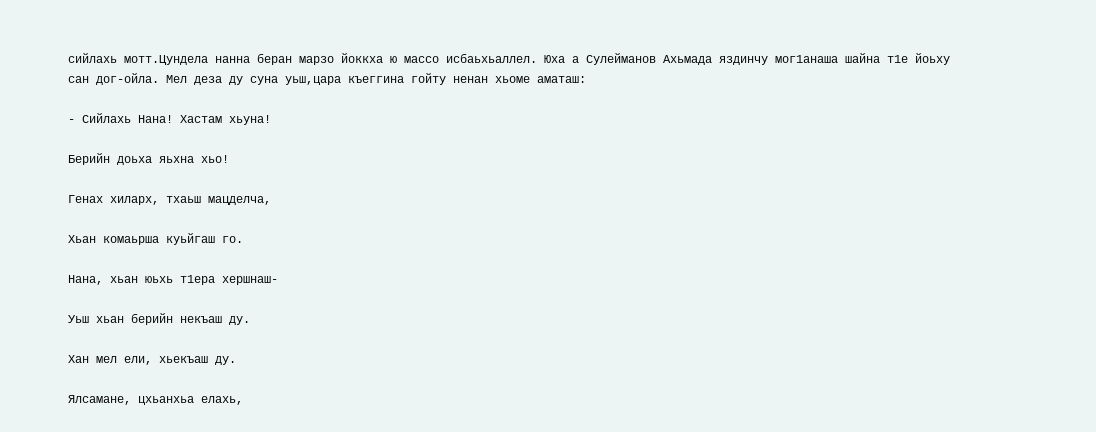сийлахь мотт.Цундела нанна беран марзо йоккха ю массо исбаьхьаллел. Юха а Сулейманов Ахьмада яздинчу мог1анаша шайна т1е йоьху сан дог-ойла. Мел деза ду суна уьш,цара къеггина гойту ненан хьоме аматаш:

- Сийлахь Нана! Хастам хьуна!

Берийн доьха яьхна хьо!

Генах хиларх, тхаьш мацделча,

Хьан комаьрша куьйгаш го.

Нана, хьан юьхь т1ера хершнаш-

Уьш хьан берийн некъаш ду.

Хан мел ели, хьекъаш ду.

Ялсамане, цхьанхьа елахь,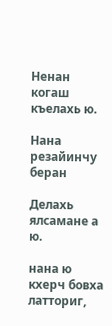Ненан когаш къелахь ю.

Нана резайинчу беран

Делахь ялсамане а ю.

нана ю кхерч бовха латториг,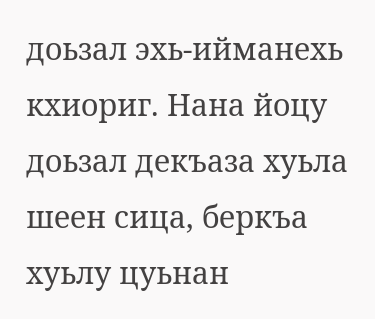доьзал эхь-ийманехь кхиориг. Нана йоцу доьзал декъаза хуьла шеен сица, беркъа хуьлу цуьнан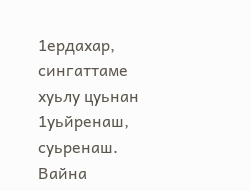1ердахар, сингаттаме хуьлу цуьнан 1уьйренаш, суьренаш. Вайна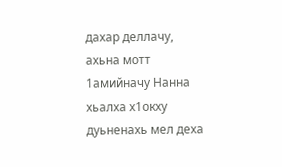дахар деллачу, ахьна мотт 1амийначу Нанна хьалха х1окху дуьненахь мел деха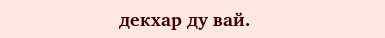декхар ду вай.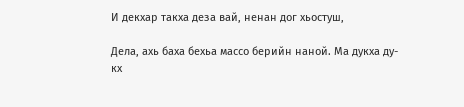И декхар такха деза вай, ненан дог хьостуш,

Дела, ахь баха бехьа массо берийн наной. Ма дукха ду-кх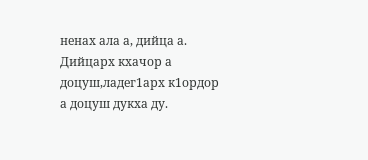ненах ала а, дийца а. Дийцарх кхачор а доцуш,ладег1арх к1ордор а доцуш дукха ду.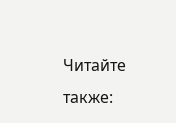Читайте также: